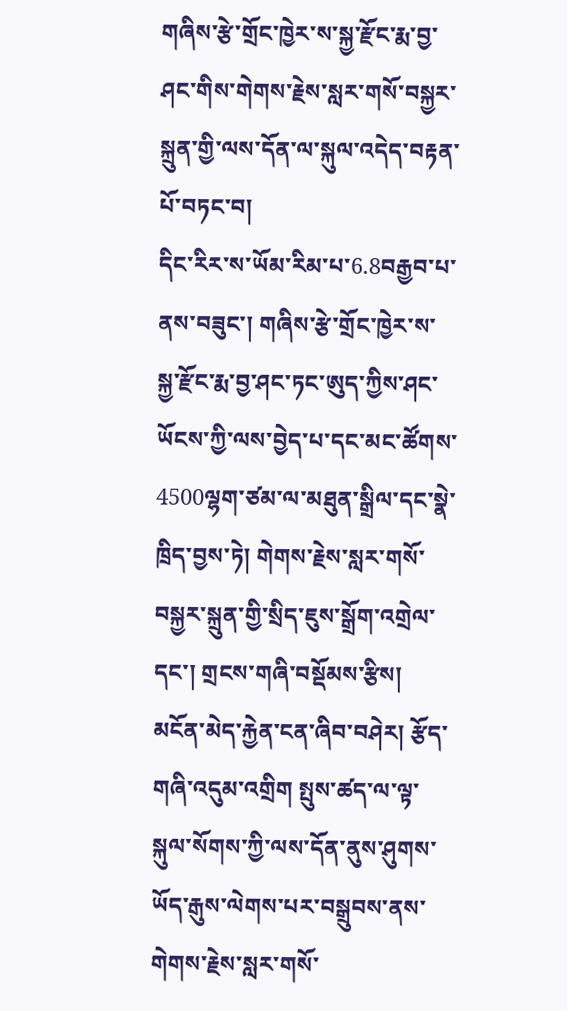གཞིས་རྩེ་གྲོང་ཁྱེར་ས་སྐྱ་རྫོང་རྨ་བྱ་ཤང་གིས་གེགས་རྗེས་སླར་གསོ་བསྐྱར་སྐྲུན་གྱི་ལས་དོན་ལ་སྐུལ་འདེད་བརྟན་པོ་བཏང་བ།
དིང་རིར་ས་ཡོམ་རིམ་པ་6.8བརྒྱབ་པ་ནས་བཟུང་། གཞིས་རྩེ་གྲོང་ཁྱེར་ས་སྐྱ་རྫོང་རྨ་བྱ་ཤང་ཏང་ཨུད་ཀྱིས་ཤང་ཡོངས་ཀྱི་ལས་བྱེད་པ་དང་མང་ཚོགས་4500ལྷག་ཙམ་ལ་མཐུན་སྒྲིལ་དང་སྣེ་ཁྲིད་བྱས་ཏེ། གེགས་རྗེས་སླར་གསོ་བསྐྱར་སྐྲུན་གྱི་སྲིད་ཇུས་སྒྲོག་འགྲེལ་དང་། གྲངས་གཞི་བསྡོམས་རྩིས། མངོན་མེད་རྐྱེན་ངན་ཞིབ་བཤེར། རྩོད་གཞི་འདུམ་འགྲིག སྤུས་ཚད་ལ་ལྟ་སྐུལ་སོགས་ཀྱི་ལས་དོན་ནུས་ཤུགས་ཡོད་རྒུས་ལེགས་པར་བསྒྲུབས་ནས་གེགས་རྗེས་སླར་གསོ་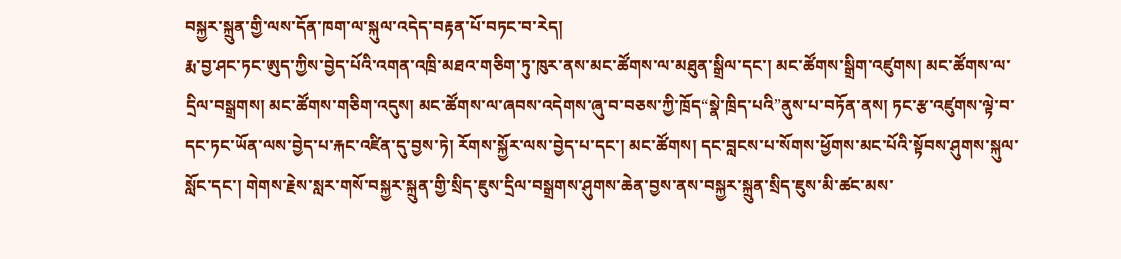བསྐྱར་སྐྲུན་གྱི་ལས་དོན་ཁག་ལ་སྐུལ་འདེད་བརྟན་པོ་བཏང་བ་རེད།
རྨ་བྱ་ཤང་ཏང་ཨུད་ཀྱིས་བྱེད་པོའི་འགན་འཁྲི་མཐའ་གཅིག་ཏུ་ཁུར་ནས་མང་ཚོགས་ལ་མཐུན་སྒྲིལ་དང་། མང་ཚོགས་སྒྲིག་འཛུགས། མང་ཚོགས་ལ་དྲིལ་བསྒྲགས། མང་ཚོགས་གཅིག་འདུས། མང་ཚོགས་ལ་ཞབས་འདེགས་ཞུ་བ་བཅས་ཀྱི་ཁྲོད“སྣེ་ཁྲིད་པའི”ནུས་པ་བཏོན་ནས། ཏང་རྩ་འཛུགས་ལྟེ་བ་དང་ཏང་ཡོན་ལས་བྱེད་པ་རྐང་འཛིན་དུ་བྱས་ཏེ། རོགས་སྐྱོར་ལས་བྱེད་པ་དང་། མང་ཚོགས། དང་བླངས་པ་སོགས་ཕྱོགས་མང་པོའི་སྟོབས་ཤུགས་སྐུལ་སློང་དང་། གེགས་རྗེས་སླར་གསོ་བསྐྱར་སྐྲུན་གྱི་སྲིད་ཇུས་དྲིལ་བསྒྲགས་ཤུགས་ཆེན་བྱས་ནས་བསྐྱར་སྐྲུན་སྲིད་ཇུས་མི་ཚང་མས་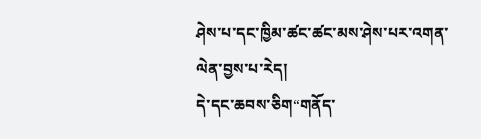ཤེས་པ་དང་ཁྱིམ་ཚང་ཚང་མས་ཤེས་པར་འགན་ལེན་བྱས་པ་རེད།
དེ་དང་ཆབས་ཅིག“གནོད་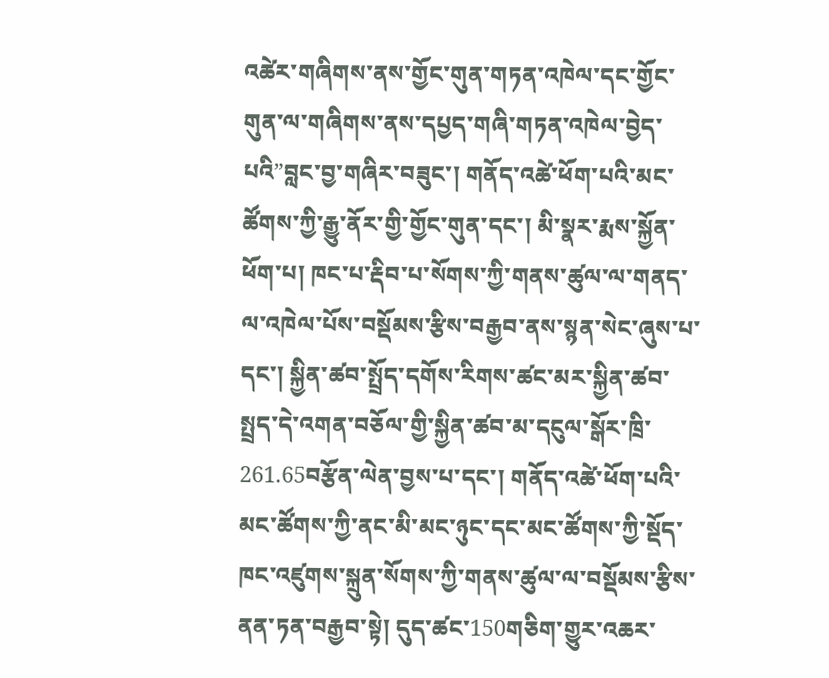འཚེར་གཞིགས་ནས་གྱོང་གུན་གཏན་འཁེལ་དང་གྱོང་གུན་ལ་གཞིགས་ནས་དཔྱད་གཞི་གཏན་འཁེལ་བྱེད་པའི”བླང་བྱ་གཞིར་བཟུང་། གནོད་འཚེ་ཕོག་པའི་མང་ཚོགས་ཀྱི་རྒྱུ་ནོར་གྱི་གྱོང་གུན་དང་། མི་སྣར་རྨས་སྐྱོན་ཕོག་པ། ཁང་པ་རྡིབ་པ་སོགས་ཀྱི་གནས་ཚུལ་ལ་གནད་ལ་འཁེལ་པོས་བསྡོམས་རྩིས་བརྒྱབ་ནས་སྙན་སེང་ཞུས་པ་དང་། སྐྱིན་ཚབ་སྤྲོད་དགོས་རིགས་ཚང་མར་སྐྱིན་ཚབ་སྤྲད་དེ་འགན་བཅོལ་གྱི་སྐྱིན་ཚབ་མ་དངུལ་སྒོར་ཁྲི་261.65བརྩོན་ལེན་བྱས་པ་དང་། གནོད་འཚེ་ཕོག་པའི་མང་ཚོགས་ཀྱི་ནང་མི་མང་ཉུང་དང་མང་ཚོགས་ཀྱི་སྡོད་ཁང་འཛུགས་སྐྲུན་སོགས་ཀྱི་གནས་ཚུལ་ལ་བསྡོམས་རྩིས་ནན་ཏན་བརྒྱབ་སྟེ། དུད་ཚང་150གཅིག་གྱུར་འཆར་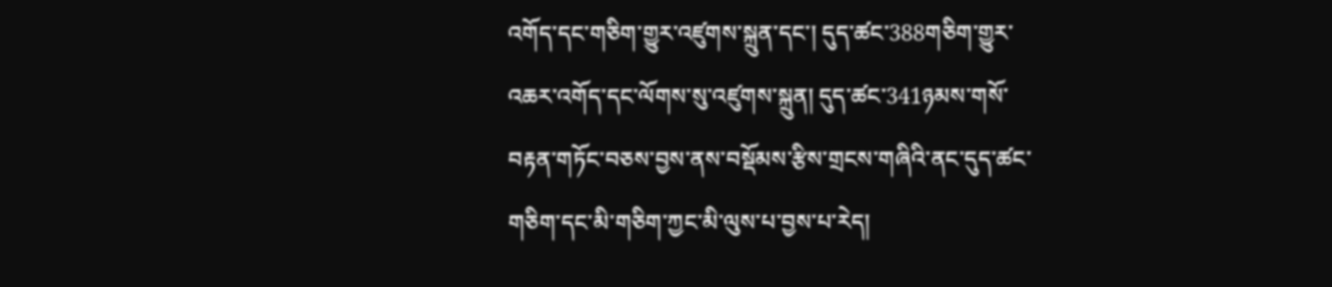འགོད་དང་གཅིག་གྱུར་འཛུགས་སྐྲུན་དང་། དུད་ཚང་388གཅིག་གྱུར་འཆར་འགོད་དང་ལོགས་སུ་འཛུགས་སྐྲུན། དུད་ཚང་341ཉམས་གསོ་བརྟན་གཏོང་བཅས་བྱས་ནས་བསྡོམས་རྩིས་གྲངས་གཞིའི་ནང་དུད་ཚང་གཅིག་དང་མི་གཅིག་ཀྱང་མི་ལུས་པ་བྱས་པ་རེད།